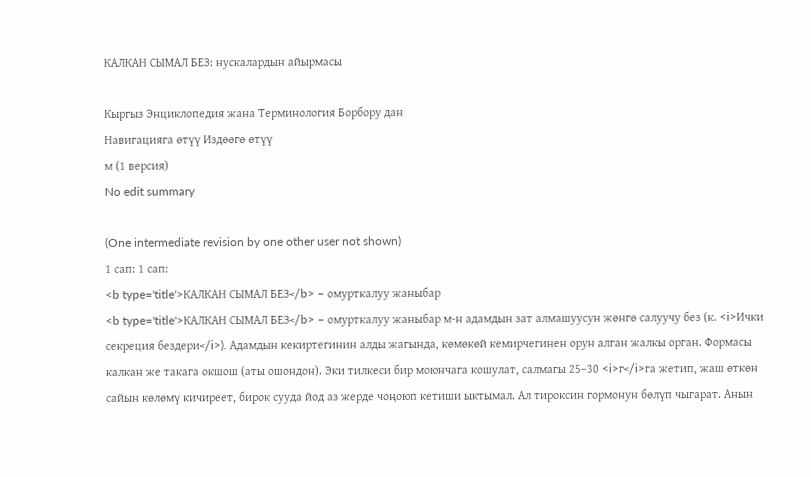КАЛКАН СЫМАЛ БЕЗ: нускалардын айырмасы

Кыргыз Энциклопедия жана Терминология Борбору дан
Навигацияга өтүү Издөөгө өтүү
м (1 версия)
No edit summary

(One intermediate revision by one other user not shown)
1 сап: 1 сап:
<b type='title'>КАЛКАН СЫМАЛ БЕЗ</b> – омурткалуу жаныбар
<b type='title'>КАЛКАН СЫМАЛ БЕЗ</b> – омурткалуу жаныбар м-н адамдын зат алмашуусун жөнгө салуучу без (к. <i>Ички секреция бездери</i>). Адамдын кекиртегинин алды жагында, көмөкөй кемирчегинен орун алган жалкы орган. Формасы калкан же такага окшош (аты ошондон). Эки тилкеси бир моюнчага кошулат, салмагы 25–30 <i>г</i>га жетип, жаш өткөн сайын көлөмү кичиреет, бирок сууда йод аз жерде чоңоюп кетиши ыктымал. Ал тироксин гормонун бөлүп чыгарат. Анын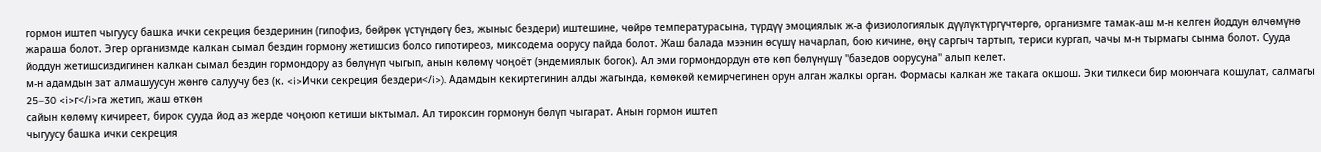гормон иштеп чыгуусу башка ички секреция бездеринин (гипофиз, бөйрөк үстүндөгү без, жыныс бездери) иштешине, чөйрө температурасына, түрдүү эмоциялык ж-а физиологиялык дүүлүктүргүчтөргө, организмге тамак-аш м-н келген йоддун өлчөмүнө жараша болот. Эгер организмде калкан сымал бездин гормону жетишсиз болсо гипотиреоз, миксодема оорусу пайда болот. Жаш балада мээнин өсүшү начарлап, бою кичине, өңү саргыч тартып, териси кургап, чачы м-н тырмагы сынма болот. Сууда йоддун жетишсиздигинен калкан сымал бездин гормондору аз бөлүнүп чыгып, анын көлөмү чоңоёт (эндемиялык богок). Ал эми гормондордун өтө көп бөлүнүшү ''базедов оорусуна'' алып келет.
м-н адамдын зат алмашуусун жөнгө салуучу без (к. <i>Ички секреция бездери</i>). Адамдын кекиртегинин алды жагында, көмөкөй кемирчегинен орун алган жалкы орган. Формасы калкан же такага окшош. Эки тилкеси бир моюнчага кошулат, салмагы 25–30 <i>г</i>га жетип, жаш өткөн
сайын көлөмү кичиреет, бирок сууда йод аз жерде чоңоюп кетиши ыктымал. Ал тироксин гормонун бөлүп чыгарат. Анын гормон иштеп
чыгуусу башка ички секреция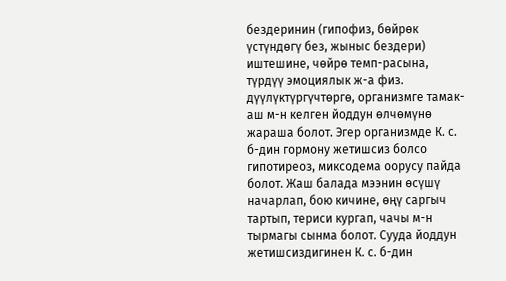бездеринин (гипофиз, бөйрөк үстүндөгү без, жыныс бездери) иштешине, чөйрө темп-расына, түрдүү эмоциялык ж-а физ. дүүлүктүргүчтөргө, организмге тамак-аш м-н келген йоддун өлчөмүнө жараша болот. Эгер организмде К. с. б-дин гормону жетишсиз болсо гипотиреоз, миксодема оорусу пайда болот. Жаш балада мээнин өсүшү начарлап, бою кичине, өңү саргыч тартып, териси кургап, чачы м-н тырмагы сынма болот. Сууда йоддун жетишсиздигинен К. с. б-дин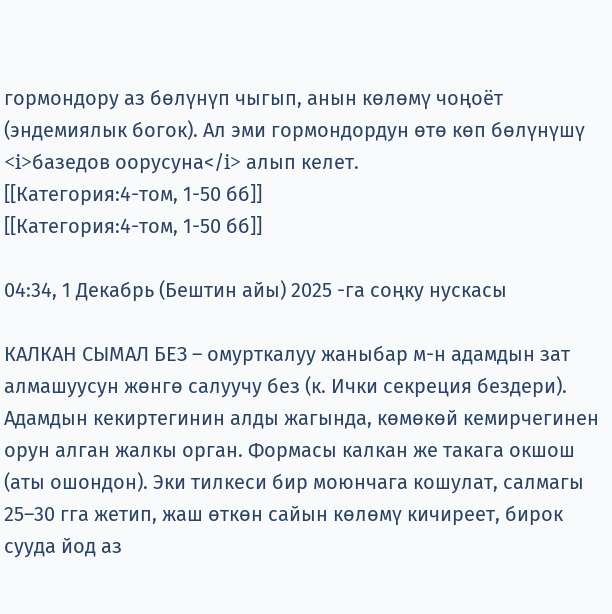гормондору аз бөлүнүп чыгып, анын көлөмү чоңоёт (эндемиялык богок). Ал эми гормондордун өтө көп бөлүнүшү <i>базедов оорусуна</i> алып келет.
[[Категория:4-том, 1-50 бб]]
[[Категория:4-том, 1-50 бб]]

04:34, 1 Декабрь (Бештин айы) 2025 -га соңку нускасы

КАЛКАН СЫМАЛ БЕЗ – омурткалуу жаныбар м-н адамдын зат алмашуусун жөнгө салуучу без (к. Ички секреция бездери). Адамдын кекиртегинин алды жагында, көмөкөй кемирчегинен орун алган жалкы орган. Формасы калкан же такага окшош (аты ошондон). Эки тилкеси бир моюнчага кошулат, салмагы 25–30 гга жетип, жаш өткөн сайын көлөмү кичиреет, бирок сууда йод аз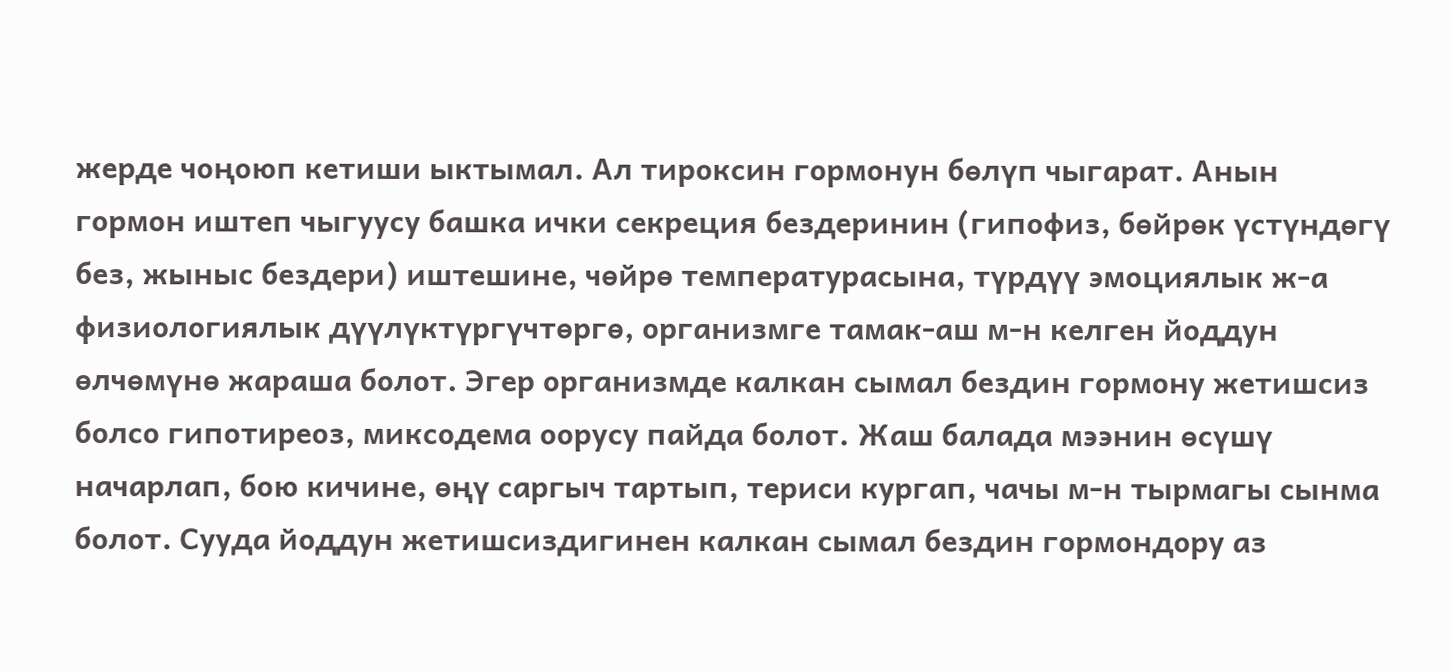жерде чоңоюп кетиши ыктымал. Ал тироксин гормонун бөлүп чыгарат. Анын гормон иштеп чыгуусу башка ички секреция бездеринин (гипофиз, бөйрөк үстүндөгү без, жыныс бездери) иштешине, чөйрө температурасына, түрдүү эмоциялык ж-а физиологиялык дүүлүктүргүчтөргө, организмге тамак-аш м-н келген йоддун өлчөмүнө жараша болот. Эгер организмде калкан сымал бездин гормону жетишсиз болсо гипотиреоз, миксодема оорусу пайда болот. Жаш балада мээнин өсүшү начарлап, бою кичине, өңү саргыч тартып, териси кургап, чачы м-н тырмагы сынма болот. Сууда йоддун жетишсиздигинен калкан сымал бездин гормондору аз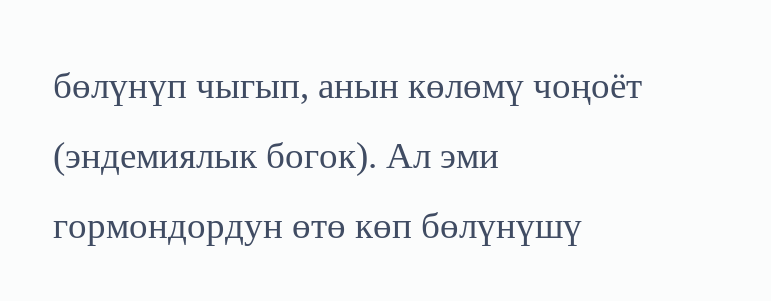бөлүнүп чыгып, анын көлөмү чоңоёт (эндемиялык богок). Ал эми гормондордун өтө көп бөлүнүшү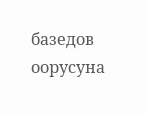базедов оорусуна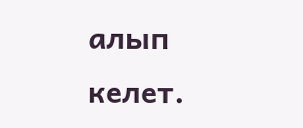алып келет.